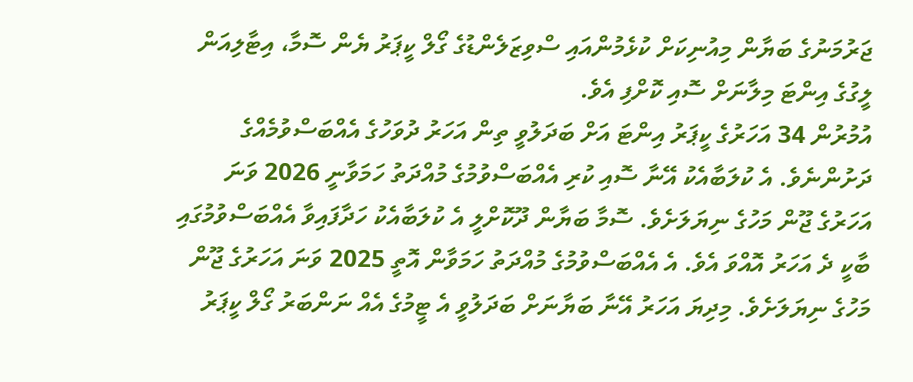ޖަރުމަނުގެ ބަޔާން މިއުނިކަށް ކުޅެމުންއައި ސްވިޒަލެންޑުގެ ގޯލް ކީޕަރު ޔެން ސޮމާ، އިޓާލިއަން ލީގުގެ އިންޓަ މިލާނަށް ސޮއި ކޮށްފި އެވެ.
އުމުރުން 34 އަހަރުގެ ކީޕަރު އިންޓަ އަށް ބަދަލުވީ ތިން އަހަރު ދުވަހުގެ އެއްބަސްވުމެއްގެ ދަށުންނެވެ. އެ ކުލަބާއެކު އޭނާ ސޮއި ކުރި އެއްބަސްވުމުގެ މުއްދަތު ހަމަވާނީ 2026 ވަނަ އަހަރުގެ ޖޫން މަހުގެ ނިޔަލަށެވެ. ސޮމާ ބަޔާން ދޫކޮށްލީ އެ ކުލަބާއެކު ހަދާފައިވާ އެއްބަސްވުމުގައި ބާކީ ދެ އަހަރު އޮއްވަ އެވެ. އެ އެއްބަސްވުމުގެ މުއްދަތު ހަމަވާން އޮތީ 2025 ވަނަ އަހަރުގެ ޖޫން މަހުގެ ނިޔަލަށެވެ. މިދިޔަ އަހަރު އޭނާ ބަޔާނަށް ބަދަލުވީ އެ ޓީމުގެ އެއް ނަންބަރު ގޯލް ކީޕަރު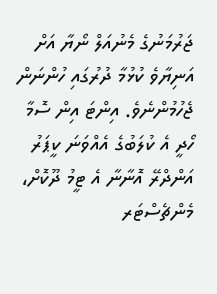ޖަރުމަނުގެ މެނުއަލް ނޯޔާ އަށް އަނިޔާވެ ކުޅުމާ ދުރުގައި ހުންނަން ޖެހުމުންނެވެ. އިންޓަ އިން ސޮމާ ހޯދީ އެ ކުލަބުގެ އެއްވަނަ ކީޕަރު އަންދްރޭ އޮނާނާ އެ ޓީމު ދޫކޮށް، މެންޗެސްޓަރ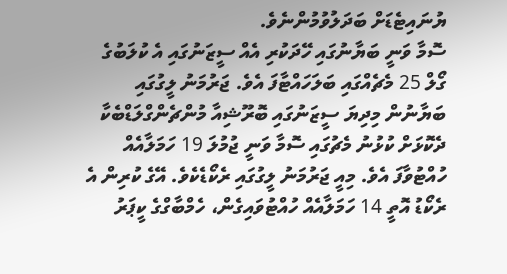ޔުނައިޓެޑަށް ބަދަލުވުމުންނެވެ.
ސޮމާ ވަނީ ބަޔާނުގައި ހޭދަކުރި އެއް ސީޒަނުގައި އެ ކުލަބުގެ ގޯލް 25 މެޗެއްގައި ބަލަހައްޓާފަ އެވެ. ޖަރުމަނު ލީގުގައި ބަޔާނުން މިދިޔަ ސީޒަނުގައި ބޮރޫޝިއާ މުންޗެންގްލަޑްބެކާ ދެކޮޅަށް ކުޅުނު މެޗުގައި ސޮމާ ވަނީ ޖުމުލަ 19 ހަމަލާއެއް ހުއްޓުވާފަ އެވެ. މިއީ ޖަރުމަނު ލީގުގައި ރެކޯޑެކެވެ. އޭގެ ކުރިން އެ ރެކޯޑު އޮތީ 14 ހަމަލާއެއް ހުއްޓުވައިގެން، ހެމްބާގްގެ ކީޕަރު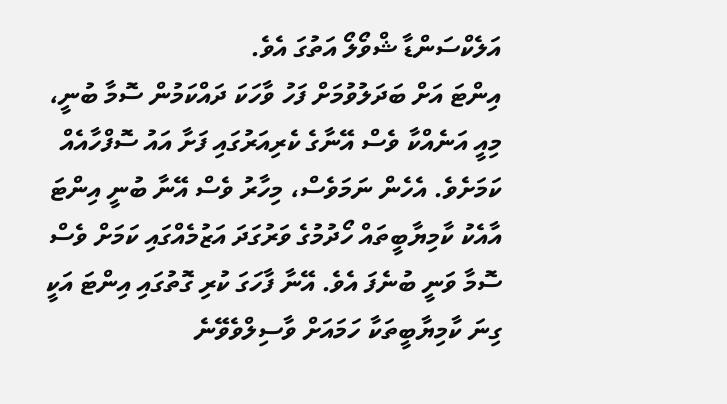އަލެކްސަންޑާ ޝްވޯލޯ އަތުގަ އެވެ.
އިންޓަ އަށް ބަދަލުވުމަށް ފަހު ވާހަކަ ދައްކަމުން ސޮމާ ބުނީ، މިއީ އަނެއްކާ ވެސް އޭނާގެ ކެރިއަރުގައި ފަށާ އައު ސޮފްހާއެއް ކަމަށެވެ. އެހެން ނަމަވެސް، މިހާރު ވެސް އޭނާ ބުނީ އިންޓަ އާއެކު ކާމިޔާބީތައް ހޯދުމުގެ ވަރުގަދަ އަޒުމެއްގައި ކަމަށް ވެސް ސޮމާ ވަނީ ބުނެފަ އެވެ. އޭނާ ފާހަގަ ކުރި ގޮތުގައި އިންޓަ އަކީ ގިނަ ކާމިޔާބީތަކާ ހަމައަށް ވާސިލްވެވޭނެ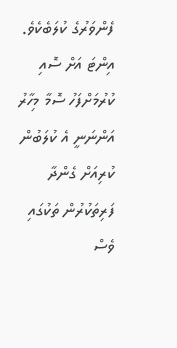ފެންވަރުގެ ކުލަބެކެވެ.
އިންޓަ އަށް ސޮއި ކުރުމަށްފަހު ސޮމާ މިހާރު އަންނަނީ އެ ކުލަބުން ކުރިއަށް ގެންދާ ފަރިތަކުރުން ތަކުގައި ވެސް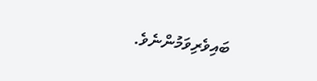ބައިވެރިވަމުންނެވެ.